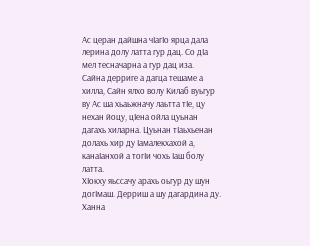Ас церан дайшна чІагІо ярца дала лерина долу латта гур дац. Со дІа мел тесначарна а гур дац иза.
Сайна дерриге а дагца тешаме а хилла, Сайн ялхо волу Килаб вуьгур ву Ас ша хьаьжначу лаьтта тІе, цу нехан йоцу, цІена ойла цуьнан дагахь хиларна. Цуьнан тІаьхьенан долахь хир ду Іамалекхахой а, канаІанхой а тогІи чохь Іаш болу латта.
ХІокху яьссачу арахь оьгур ду шун догІмаш. Дерриш а шу дагардина ду. Ханна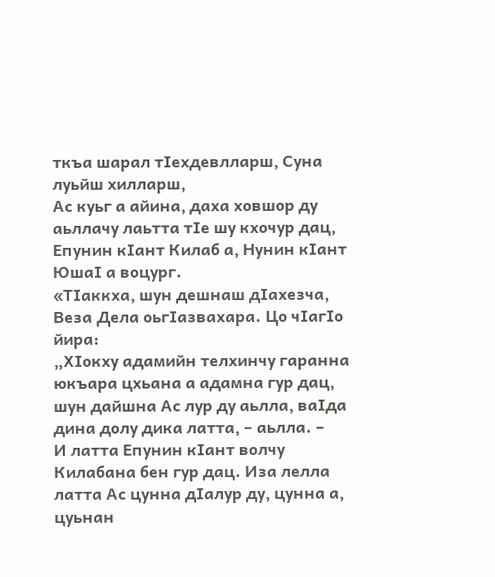ткъа шарал тІехдевлларш, Суна луьйш хилларш,
Ас куьг а айина, даха ховшор ду аьллачу лаьтта тІе шу кхочур дац, Епунин кІант Килаб а, Нунин кІант ЮшаІ а воцург.
«ТІаккха, шун дешнаш дІахезча, Веза Дела оьгІазвахара. Цо чІагІо йира:
„ХІокху адамийн телхинчу гаранна юкъара цхьана а адамна гур дац, шун дайшна Ас лур ду аьлла, ваІда дина долу дика латта, – аьлла. –
И латта Епунин кІант волчу Килабана бен гур дац. Иза лелла латта Ас цунна дІалур ду, цунна а, цуьнан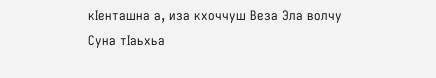кІенташна а, иза кхоччуш Веза Эла волчу Суна тІаьхьа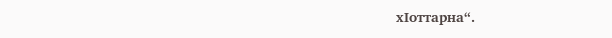хІоттарна“.